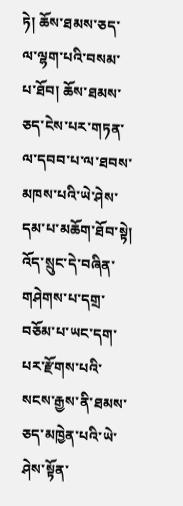ཏེ། ཆོས་ཐམས་ཅད་ལ་ལྷག་པའི་བསམ་པ་ཐོབ། ཆོས་ཐམས་ཅད་ངེས་པར་གཏན་ལ་དབབ་པ་ལ་ཐབས་མཁས་པའི་ཡེ་ཤེས་དམ་པ་མཆོག་ཐོབ་སྟེ། འོད་སྲུང་དེ་བཞིན་གཤེགས་པ་དགྲ་བཅོམ་པ་ཡང་དག་པར་རྫོགས་པའི་སངས་རྒྱས་ནི་ཐམས་ཅད་མཁྱེན་པའི་ཡེ་ཤེས་སྟོན་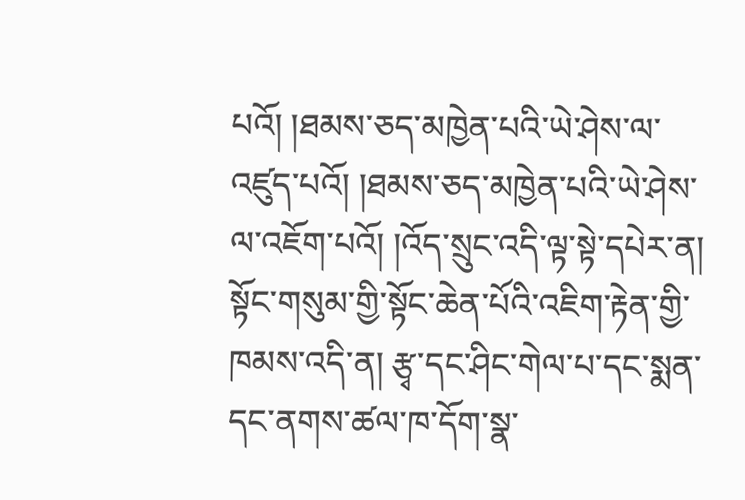པའོ། །ཐམས་ཅད་མཁྱེན་པའི་ཡེ་ཤེས་ལ་འཛུད་པའོ། །ཐམས་ཅད་མཁྱེན་པའི་ཡེ་ཤེས་ལ་འཇོག་པའོ། །འོད་སྲུང་འདི་ལྟ་སྟེ་དཔེར་ན། སྟོང་གསུམ་གྱི་སྟོང་ཆེན་པོའི་འཇིག་རྟེན་གྱི་ཁམས་འདི་ན། རྩྭ་དང་ཤིང་གེལ་པ་དང་སྨན་དང་ནགས་ཚལ་ཁ་དོག་སྣ་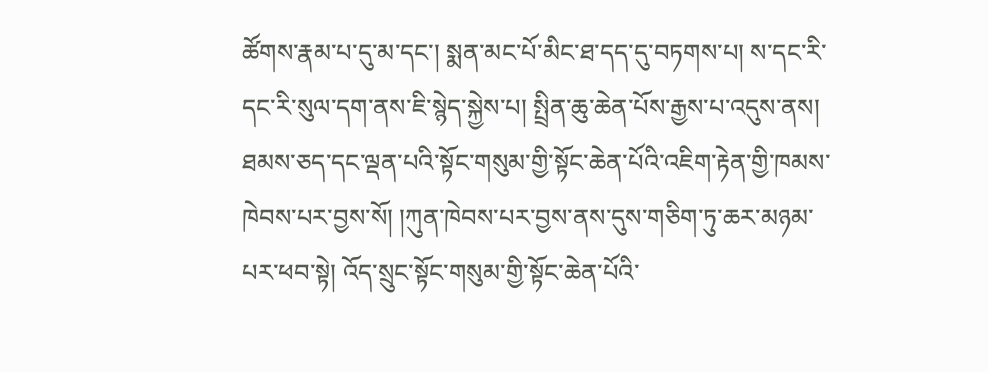ཚོགས་རྣམ་པ་དུ་མ་དང་། སྨན་མང་པོ་མིང་ཐ་དད་དུ་བཏགས་པ། ས་དང་རི་དང་རི་སུལ་དག་ནས་ཇི་སྙེད་སྐྱེས་པ། སྤྲིན་ཆུ་ཆེན་པོས་རྒྱས་པ་འདུས་ནས། ཐམས་ཅད་དང་ལྡན་པའི་སྟོང་གསུམ་གྱི་སྟོང་ཆེན་པོའི་འཇིག་རྟེན་གྱི་ཁམས་ཁེབས་པར་བྱས་སོ། །ཀུན་ཁེབས་པར་བྱས་ནས་དུས་གཅིག་ཏུ་ཆར་མཉམ་པར་ཕབ་སྟེ། འོད་སྲུང་སྟོང་གསུམ་གྱི་སྟོང་ཆེན་པོའི་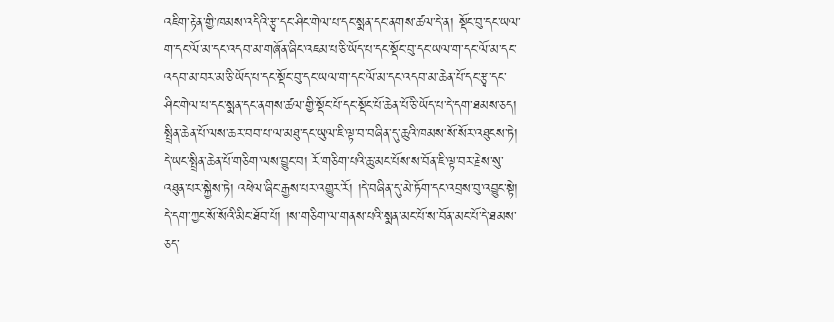འཇིག་རྟེན་གྱི་ཁམས་འདིའི་རྩྭ་དང་ཤིང་གེལ་པ་དང་སྨན་དང་ནགས་ཚལ་དེ་ན། སྡོང་བུ་དང་ཡལ་ག་དང་ལོ་མ་དང་འདབ་མ་གཞོན་ཞིང་འཇམ་པ་ཅི་ཡོད་པ་དང་སྡོང་བུ་དང་ཡལ་ག་དང་ལོ་མ་དང་འདབ་མ་བར་མ་ཅི་ཡོད་པ་དང་སྡོང་བུ་དང་ཡལ་ག་དང་ལོ་མ་དང་འདབ་མ་ཆེན་པོ་དང་རྩྭ་དང་ཤིང་གེལ་པ་དང་སྨན་དང་ནགས་ཚལ་གྱི་སྡོང་པོ་དང་སྡོང་པོ་ཆེན་པོ་ཅི་ཡོད་པ་དེ་དག་ཐམས་ཅད། སྤྲིན་ཆེན་པོ་ལས་ཆར་བབ་པ་ལ་མཐུ་དང་ཡུལ་ཇི་ལྟ་བ་བཞིན་དུ་ཆུའི་ཁམས་སོ་སོར་འཐུངས་ཏེ། དེ་ཡང་སྤྲིན་ཆེན་པོ་གཅིག་ལས་བྱུང་བ། རོ་གཅིག་པའི་ཆུ་མང་པོས་ས་བོན་ཇི་ལྟ་བར་རྗེས་སུ་འཐུན་པར་སྐྱེས་ཏེ། འཕེལ་ཞིང་རྒྱས་པར་འགྱུར་རོ། །དེ་བཞིན་དུ་མེ་ཏོག་དང་འབྲས་བུ་འབྱུང་སྟེ། དེ་དག་ཀྱང་སོ་སོའི་མིང་ཐོབ་པོ། །ས་གཅིག་ལ་གནས་པའི་སྨན་མང་པོ་ས་བོན་མང་པོ་དེ་ཐམས་ཅད་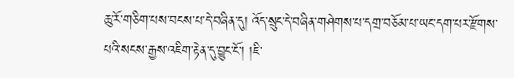ཆུ་རོ་གཅིག་པས་བངས་པ་དེ་བཞིན་དུ། འོད་སྲུང་དེ་བཞིན་གཤེགས་པ་དགྲ་བཅོམ་པ་ཡང་དག་པར་རྫོགས་པའི་སངས་རྒྱས་འཇིག་རྟེན་དུ་བྱུང་ངོ་། །ཇི་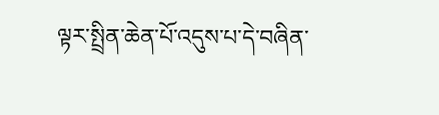ལྟར་སྤྲིན་ཆེན་པོ་འདུས་པ་དེ་བཞིན་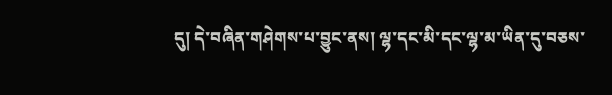དུ། དེ་བཞིན་གཤེགས་པ་བྱུང་ནས། ལྷ་དང་མི་དང་ལྷ་མ་ཡིན་དུ་བཅས་